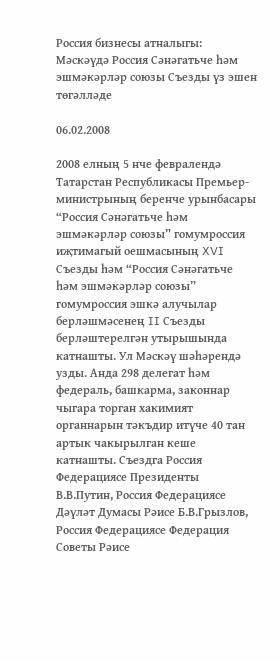Россия бизнесы атналыгы: Мәскәүдә Россия Сәнәгатьче һәм эшмәкәрләр союзы Съезды үз эшен төгәлләде

06.02.2008

2008 елның 5 нче февралендә Татарстан Республикасы Премьер-министрының беренче урынбасары “Россия Сәнәгатьче һәм эшмәкәрләр союзы” гомумроссия иҗтимагый оешмасының XVI Съезды һәм “Россия Сәнәгатьче һәм эшмәкәрләр союзы” гомумроссия эшкә алучылар берләшмәсенең II Съезды берләштерелгән утырышында катнашты. Ул Мәскәү шәһәрендә узды. Анда 298 делегат һәм федераль, башкарма, законнар чыгара торган хакимият органнарын тәкъдир итүче 40 тан артык чакырылган кеше катнашты. Съездга Россия Федерациясе Президенты В.В.Путин, Россия Федерациясе Дәүләт Думасы Рәисе Б.В.Грызлов, Россия Федерациясе Федерация Советы Рәисе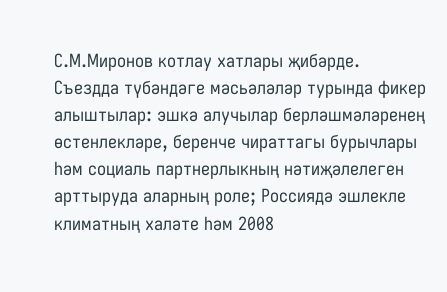С.М.Миронов котлау хатлары җибәрде.
Съездда түбәндәге мәсьәләләр турында фикер алыштылар: эшкә алучылар берләшмәләренең өстенлекләре, беренче чираттагы бурычлары һәм социаль партнерлыкның нәтиҗәлелеген арттыруда аларның роле; Россиядә эшлекле климатның халәте һәм 2008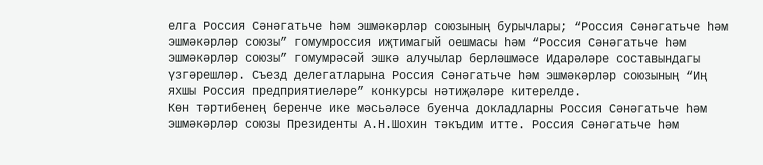елга Россия Сәнәгатьче һәм эшмәкәрләр союзының бурычлары; “Россия Сәнәгатьче һәм эшмәкәрләр союзы” гомумроссия иҗтимагый оешмасы һәм “Россия Сәнәгатьче һәм эшмәкәрләр союзы” гомумрәсәй эшкә алучылар берләшмәсе Идарәләре составындагы үзгәрешләр. Съезд делегатларына Россия Сәнәгатьче һәм эшмәкәрләр союзының “Иң яхшы Россия предприятиеләре” конкурсы нәтиҗәләре китерелде.
Көн тәртибенең беренче ике мәсьәләсе буенча докладларны Россия Сәнәгатьче һәм эшмәкәрләр союзы Президенты А.Н.Шохин тәкъдим итте. Россия Сәнәгатьче һәм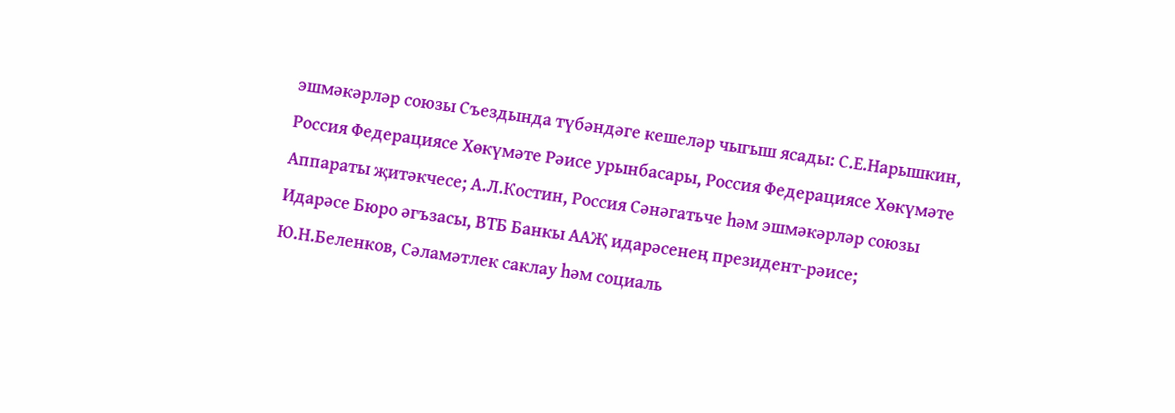эшмәкәрләр союзы Съездында түбәндәге кешеләр чыгыш ясады: С.Е.Нарышкин, Россия Федерациясе Хөкүмәте Рәисе урынбасары, Россия Федерациясе Хөкүмәте Аппараты җитәкчесе; А.Л.Костин, Россия Сәнәгатьче һәм эшмәкәрләр союзы Идарәсе Бюро әгъзасы, ВТБ Банкы ААҖ идарәсенең президент-рәисе; Ю.Н.Беленков, Сәламәтлек саклау һәм социаль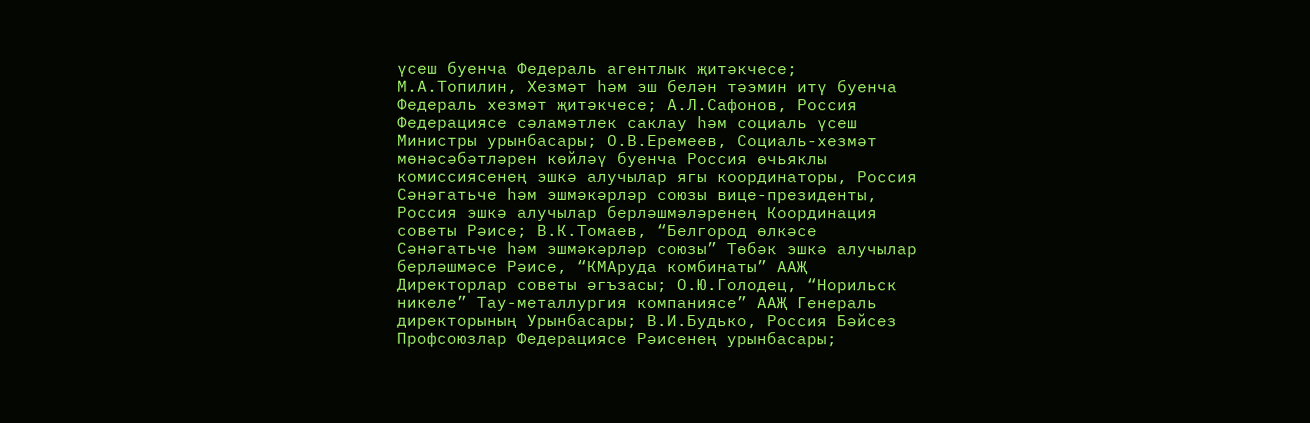үсеш буенча Федераль агентлык җитәкчесе; М.А.Топилин, Хезмәт һәм эш белән тәэмин итү буенча Федераль хезмәт җитәкчесе; А.Л.Сафонов, Россия Федерациясе сәламәтлек саклау һәм социаль үсеш Министры урынбасары; О.В.Еремеев, Социаль-хезмәт мөнәсәбәтләрен көйләү буенча Россия өчьяклы комиссиясенең эшкә алучылар ягы координаторы, Россия Сәнәгатьче һәм эшмәкәрләр союзы вице-президенты, Россия эшкә алучылар берләшмәләренең Координация советы Рәисе; В.К.Томаев, “Белгород өлкәсе Сәнәгатьче һәм эшмәкәрләр союзы” Төбәк эшкә алучылар берләшмәсе Рәисе, “КМАруда комбинаты” ААҖ Директорлар советы әгъзасы; О.Ю.Голодец, “Норильск никеле” Тау-металлургия компаниясе” ААҖ Генераль директорының Урынбасары; В.И.Будько, Россия Бәйсез Профсоюзлар Федерациясе Рәисенең урынбасары;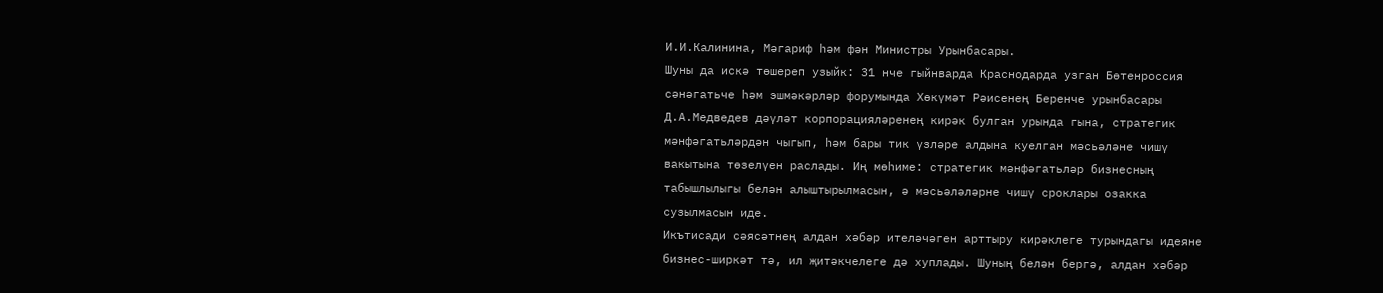И.И.Калинина, Мәгариф һәм фән Министры Урынбасары.
Шуны да искә төшереп узыйк: 31 нче гыйнварда Краснодарда узган Бөтенроссия сәнәгатьче һәм эшмәкәрләр форумында Хөкүмәт Рәисенең Беренче урынбасары Д.А.Медведев дәүләт корпорацияләренең кирәк булган урында гына, стратегик мәнфәгатьләрдән чыгып, һәм бары тик үзләре алдына куелган мәсьәләне чишү вакытына төзелүен раслады. Иң мөһиме: стратегик мәнфәгатьләр бизнесның табышлылыгы белән алыштырылмасын, ә мәсьәләләрне чишү сроклары озакка сузылмасын иде.
Икътисади сәясәтнең алдан хәбәр ителәчәген арттыру кирәклеге турындагы идеяне бизнес-ширкәт тә, ил җитәкчелеге дә хуплады. Шуның белән бергә, алдан хәбәр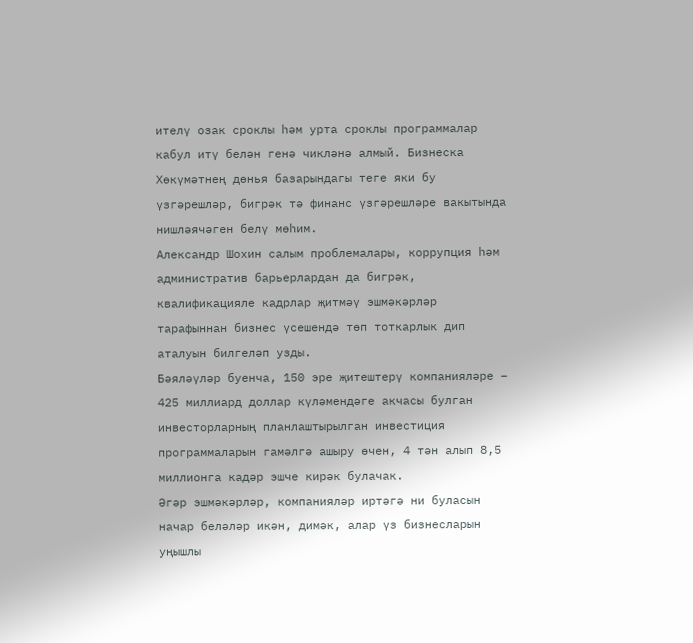ителү озак сроклы һәм урта сроклы программалар кабул итү белән генә чикләнә алмый. Бизнеска Хөкүмәтнең дөнья базарындагы теге яки бу үзгәрешләр, бигрәк тә финанс үзгәрешләре вакытында нишләячәген белү мөһим.
Александр Шохин салым проблемалары, коррупция һәм административ барьерлардан да бигрәк, квалификацияле кадрлар җитмәү эшмәкәрләр тарафыннан бизнес үсешендә төп тоткарлык дип аталуын билгеләп узды.
Бәяләүләр буенча, 150 эре җитештерү компанияләре – 425 миллиард доллар күләмендәге акчасы булган инвесторларның планлаштырылган инвестиция программаларын гамәлгә ашыру өчен, 4 тән алып 8,5 миллионга кадәр эшче кирәк булачак.
Әгәр эшмәкәрләр, компанияләр иртәгә ни буласын начар беләләр икән, димәк, алар үз бизнесларын уңышлы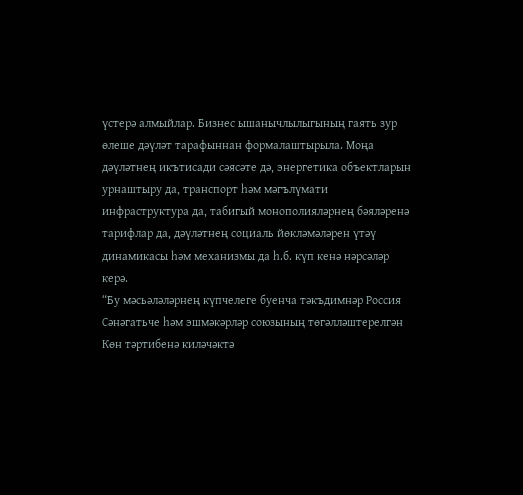үстерә алмыйлар. Бизнес ышанычлылыгының гаять зур өлеше дәүләт тарафыннан формалаштырыла. Моңа дәүләтнең икътисади сәясәте дә, энергетика объектларын урнаштыру да, транспорт һәм мәгълүмати инфраструктура да, табигый монополияләрнең бәяләренә тарифлар да, дәүләтнең социаль йөкләмәләрен үтәү динамикасы һәм механизмы да һ.б. күп кенә нәрсәләр керә.
“Бу мәсьәләләрнең күпчелеге буенча тәкъдимнәр Россия Сәнәгатьче һәм эшмәкәрләр союзының төгәлләштерелгән Көн тәртибенә киләчәктә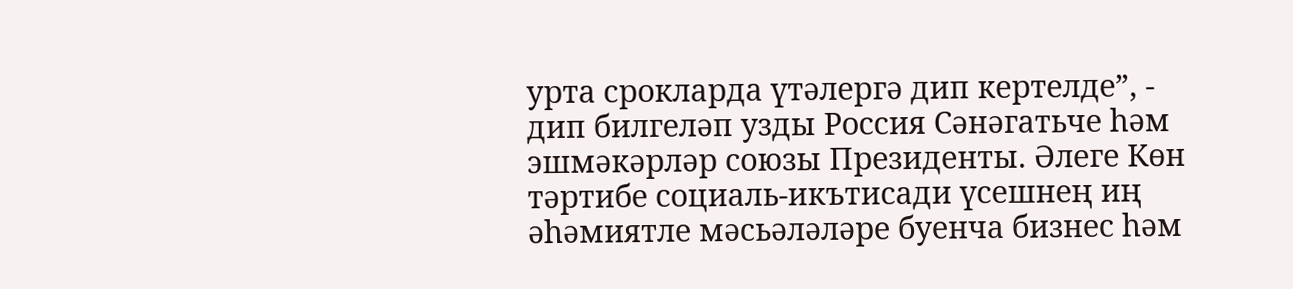урта срокларда үтәлергә дип кертелде”, - дип билгеләп узды Россия Сәнәгатьче һәм эшмәкәрләр союзы Президенты. Әлеге Көн тәртибе социаль-икътисади үсешнең иң әһәмиятле мәсьәләләре буенча бизнес һәм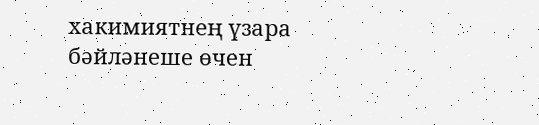хакимиятнең үзара бәйләнеше өчен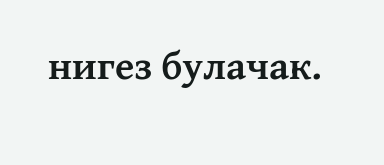нигез булачак.